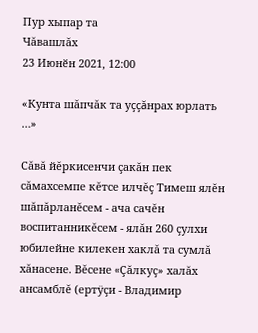Пур хыпар та
Чăвашлăх
23 Июнӗн 2021, 12:00

«Кунта шăпчăк та уççăнрах юрлать …»

Сăвă йĕркисенчи çакăн пек сăмахсемпе кĕтсе илчĕç Тимеш ялĕн шăпăрланĕсем - ача сачĕн воспитанникĕсем - ялăн 260 çулхи юбилейне килекен хаклă та сумлă хăнасене. Вĕсене «Çăлкуç» халăх ансамблĕ (ертÿçи - Владимир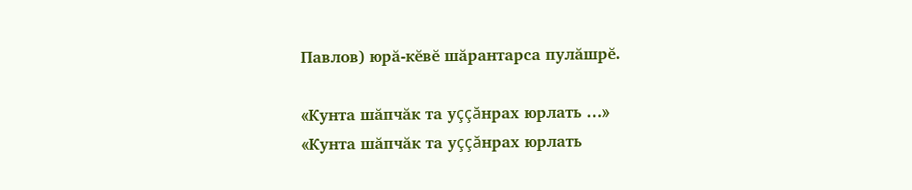Павлов) юрă-кĕвĕ шăрантарса пулăшрĕ.

«Кунта шăпчăк та уççăнрах юрлать …»
«Кунта шăпчăк та уççăнрах юрлать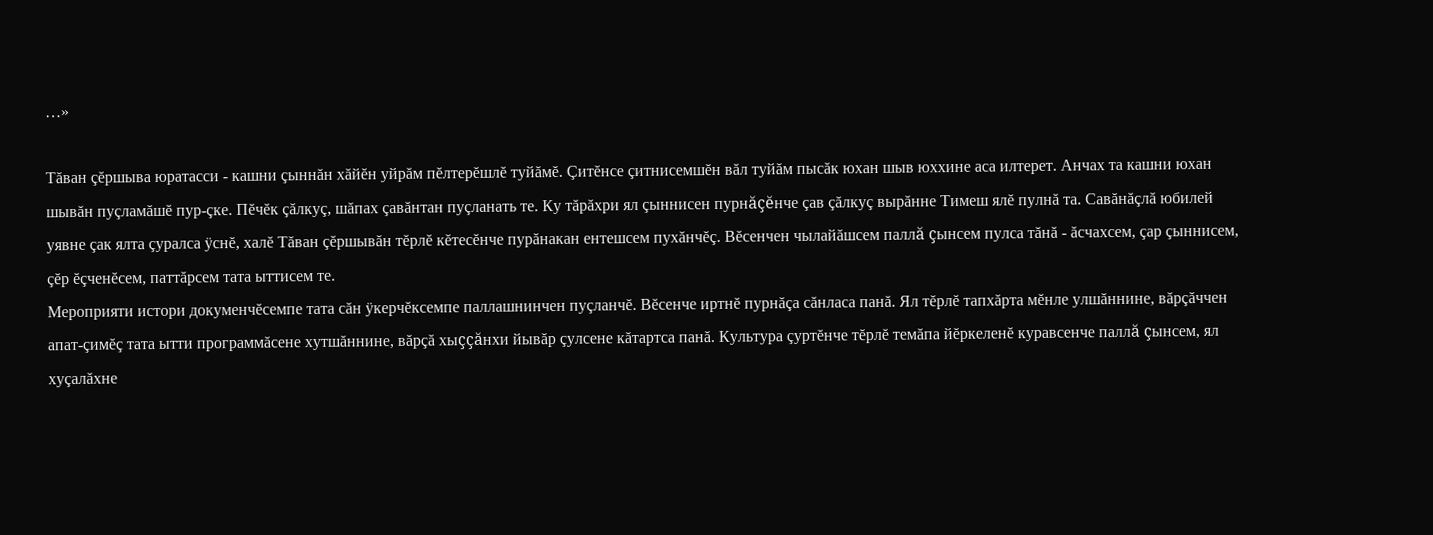…»

Тăван çĕршыва юратасси - кашни çыннăн хăйĕн уйрăм пĕлтерĕшлĕ туйăмĕ. Çитĕнсе çитнисемшĕн вăл туйăм пысăк юхан шыв юххине аса илтерет. Анчах та кашни юхан шывăн пуçламăшĕ пур-çке. Пĕчĕк çăлкуç, шăпах çавăнтан пуçланать те. Ку тăрăхри ял çыннисен пурнăçĕнче çав çăлкуç вырăнне Тимеш ялĕ пулнă та. Савăнăçлă юбилей уявне çак ялта çуралса ÿснĕ, халĕ Тăван çĕршывăн тĕрлĕ кĕтесĕнче пурăнакан ентешсем пухăнчĕç. Вĕсенчен чылайăшсем паллă çынсем пулса тăнă - ăсчахсем, çар çыннисем, çĕр ĕçченĕсем, паттăрсем тата ыттисем те.
Мероприяти истори докуменчĕсемпе тата сăн ÿкерчĕксемпе паллашнинчен пуçланчĕ. Вĕсенче иртнĕ пурнăçа сăнласа панă. Ял тĕрлĕ тапхăрта мĕнле улшăннине, вăрçăччен апат-çимĕç тата ытти программăсене хутшăннине, вăрçă хыççăнхи йывăр çулсене кăтартса панă. Культура çуртĕнче тĕрлĕ темăпа йĕркеленĕ куравсенче паллă çынсем, ял хуçалăхне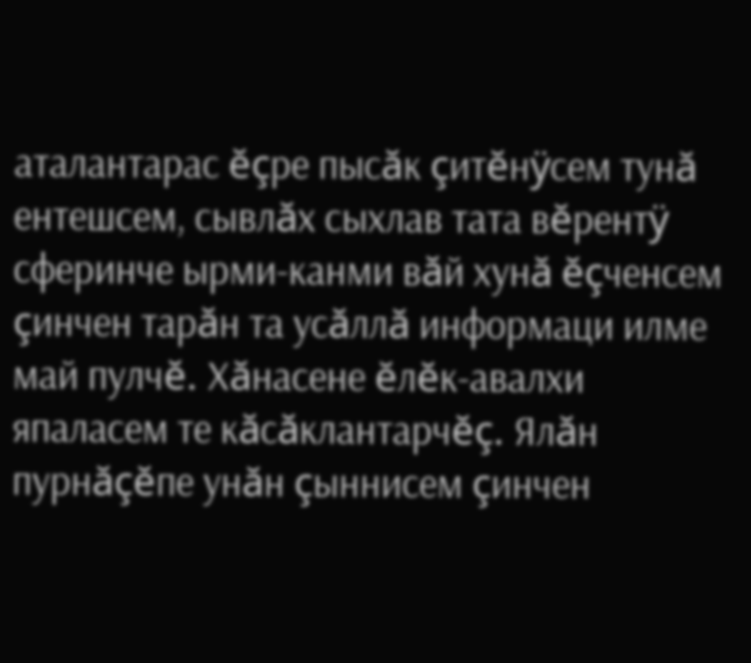аталантарас ĕçре пысăк çитĕнÿсем тунă ентешсем, сывлăх сыхлав тата вĕрентÿ сферинче ырми-канми вăй хунă ĕçченсем çинчен тарăн та усăллă информаци илме май пулчĕ. Хăнасене ĕлĕк-авалхи япаласем те кăсăклантарчĕç. Ялăн пурнăçĕпе унăн çыннисем çинчен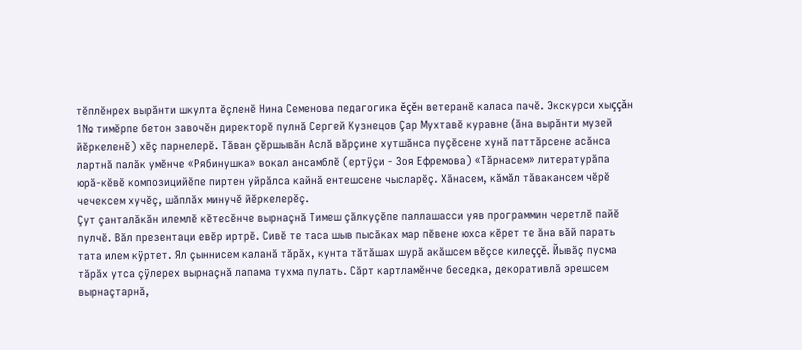тĕплĕнрех вырăнти шкулта ĕçленĕ Нина Семенова педагогика ĕçĕн ветеранĕ каласа пачĕ. Экскурси хыççăн 1№ тимĕрпе бетон завочĕн директорĕ пулнă Сергей Кузнецов Çар Мухтавĕ куравне (ăна вырăнти музей йĕркеленĕ) хĕç парнелерĕ. Тăван çĕршывăн Аслă вăрçине хутшăнса пуçĕсене хунă паттăрсене асăнса лартнă палăк умĕнче «Рябинушка» вокал ансамблĕ (ертÿçи - Зоя Ефремова) «Тăрнасем» литературăпа юрă-кĕвĕ композицийĕпе пиртен уйрăлса кайнă ентешсене чысларĕç. Хăнасем, кăмăл тăвакансем чĕрĕ чечексем хучĕç, шăплăх минучĕ йĕркелерĕç.
Çут çанталăкăн илемлĕ кĕтесĕнче вырнаçнă Тимеш çăлкуçĕпе паллашасси уяв программин черетлĕ пайĕ пулчĕ. Вăл презентаци евĕр иртрĕ. Сивĕ те таса шыв пысăках мар пĕвене юхса кĕрет те ăна вăй парать тата илем кÿртет. Ял çыннисем каланă тăрăх, кунта тăтăшах шурă акăшсем вĕçсе килеççĕ. Йывăç пусма тăрăх утса çÿлерех вырнаçнă лапама тухма пулать. Сăрт картламĕнче беседка, декоративлă эрешсем вырнаçтарнă,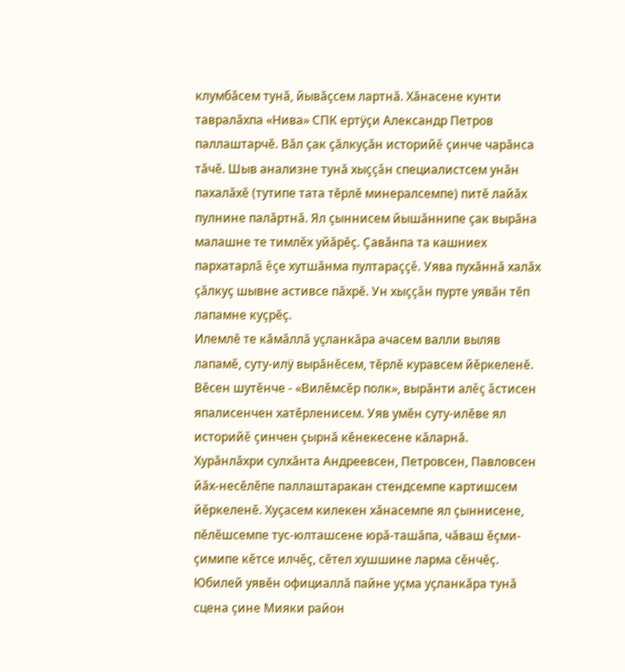клумбăсем тунă, йывăçсем лартнă. Хăнасене кунти тавралăхпа «Нива» СПК ертÿçи Александр Петров паллаштарчĕ. Вăл çак çăлкуçăн историйĕ çинче чарăнса тăчĕ. Шыв анализне тунă хыççăн специалистсем унăн пахалăхĕ (тутипе тата тĕрлĕ минералсемпе) питĕ лайăх пулнине палăртнă. Ял çыннисем йышăннипе çак вырăна малашне те тимлĕх уйăрĕç. Çавăнпа та кашниех пархатарлă ĕçе хутшăнма пултараççĕ. Уява пухăннă халăх çăлкуç шывне астивсе пăхрĕ. Ун хыççăн пурте уявăн тĕп лапамне куçрĕç.
Илемлĕ те кăмăллă уçланкăра ачасем валли выляв лапамĕ, суту-илÿ вырăнĕсем, тĕрлĕ куравсем йĕркеленĕ. Вĕсен шутĕнче - «Вилĕмсĕр полк», вырăнти алĕç ăстисен япалисенчен хатĕрленисем. Уяв умĕн суту-илĕве ял историйĕ çинчен çырнă кĕнекесене кăларнă.
Хурăнлăхри сулхăнта Андреевсен, Петровсен, Павловсен йăх-несĕлĕпе паллаштаракан стендсемпе картишсем йĕркеленĕ. Хуçасем килекен хăнасемпе ял çыннисене, пĕлĕшсемпе тус-юлташсене юрă-ташăпа, чăваш ĕçми-çимипе кĕтсе илчĕç, сĕтел хушшине ларма сĕнчĕç.
Юбилей уявĕн официаллă пайне уçма уçланкăра тунă сцена çине Мияки район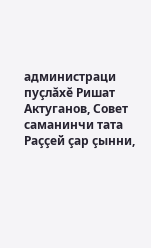администраци пуçлăхĕ Ришат Актуганов, Совет саманинчи тата Раççей çар çынни,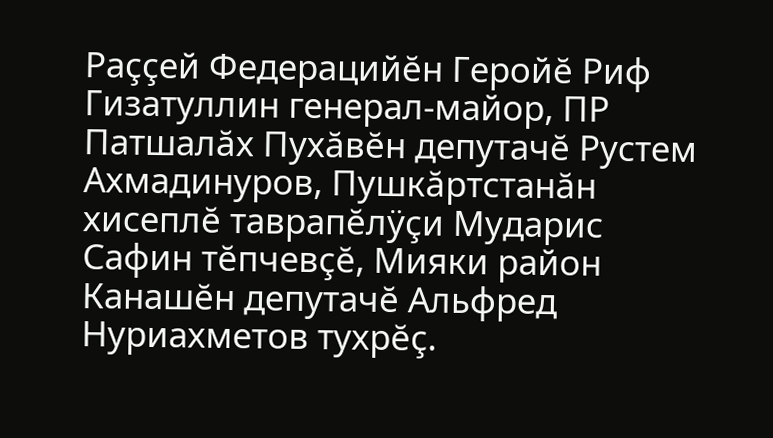Раççей Федерацийĕн Геройĕ Риф Гизатуллин генерал-майор, ПР Патшалăх Пухăвĕн депутачĕ Рустем Ахмадинуров, Пушкăртстанăн хисеплĕ таврапĕлÿçи Мударис Сафин тĕпчевçĕ, Мияки район Канашĕн депутачĕ Альфред Нуриахметов тухрĕç.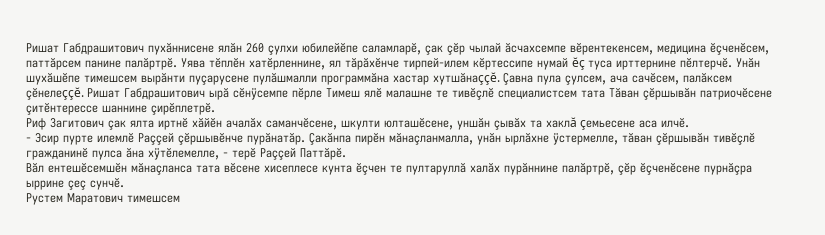Ришат Габдрашитович пухăннисене ялăн 260 çулхи юбилейĕпе саламларĕ, çак çĕр чылай ăсчахсемпе вĕрентекенсем, медицина ĕçченĕсем, паттăрсем панине палăртрĕ. Уява тĕплĕн хатĕрленнине, ял тăрăхĕнче тирпей-илем кĕртессипе нумай ĕç туса ирттернине пĕлтерчĕ. Унăн шухăшĕпе тимешсем вырăнти пуçарусене пулăшмалли программăна хастар хутшăнаççĕ. Çавна пула çулсем, ача сачĕсем, палăксем çĕнелеççĕ. Ришат Габдрашитович ырă сĕнÿсемпе пĕрле Тимеш ялĕ малашне те тивĕçлĕ специалистсем тата Тăван çĕршывăн патриочĕсене çитĕнтерессе шаннине çирĕплетрĕ.
Риф Загитович çак ялта иртнĕ хăйĕн ачалăх саманчĕсене, шкулти юлташĕсене, уншăн çывăх та хаклă çемьесене аса илчĕ.
- Эсир пурте илемлĕ Раççей çĕршывĕнче пурăнатăр. Çакăнпа пирĕн мăнаçланмалла, унăн ырлăхне ÿстермелле, тăван çĕршывăн тивĕçлĕ гражданинĕ пулса ăна хÿтĕлемелле, - терĕ Раççей Паттăрĕ.
Вăл ентешĕсемшĕн мăнаçланса тата вĕсене хисеплесе кунта ĕçчен те пултаруллă халăх пурăннине палăртрĕ, çĕр ĕçченĕсене пурнăçра ыррине çеç сунчĕ.
Рустем Маратович тимешсем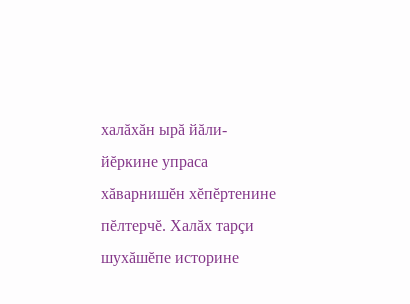халăхăн ырă йăли-йĕркине упраса хăварнишĕн хĕпĕртенине пĕлтерчĕ. Халăх тарçи шухăшĕпе историне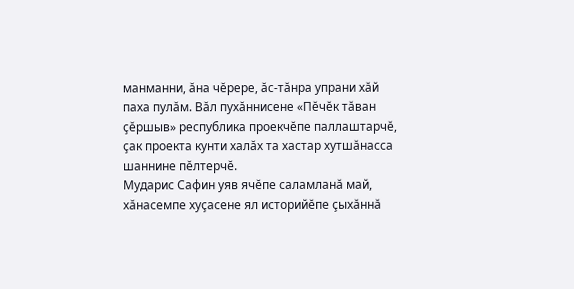манманни, ăна чĕрере, ăс-тăнра упрани хăй паха пулăм. Вăл пухăннисене «Пĕчĕк тăван çĕршыв» республика проекчĕпе паллаштарчĕ, çак проекта кунти халăх та хастар хутшăнасса шаннине пĕлтерчĕ.
Мударис Сафин уяв ячĕпе саламланă май, хăнасемпе хуçасене ял историйĕпе çыхăннă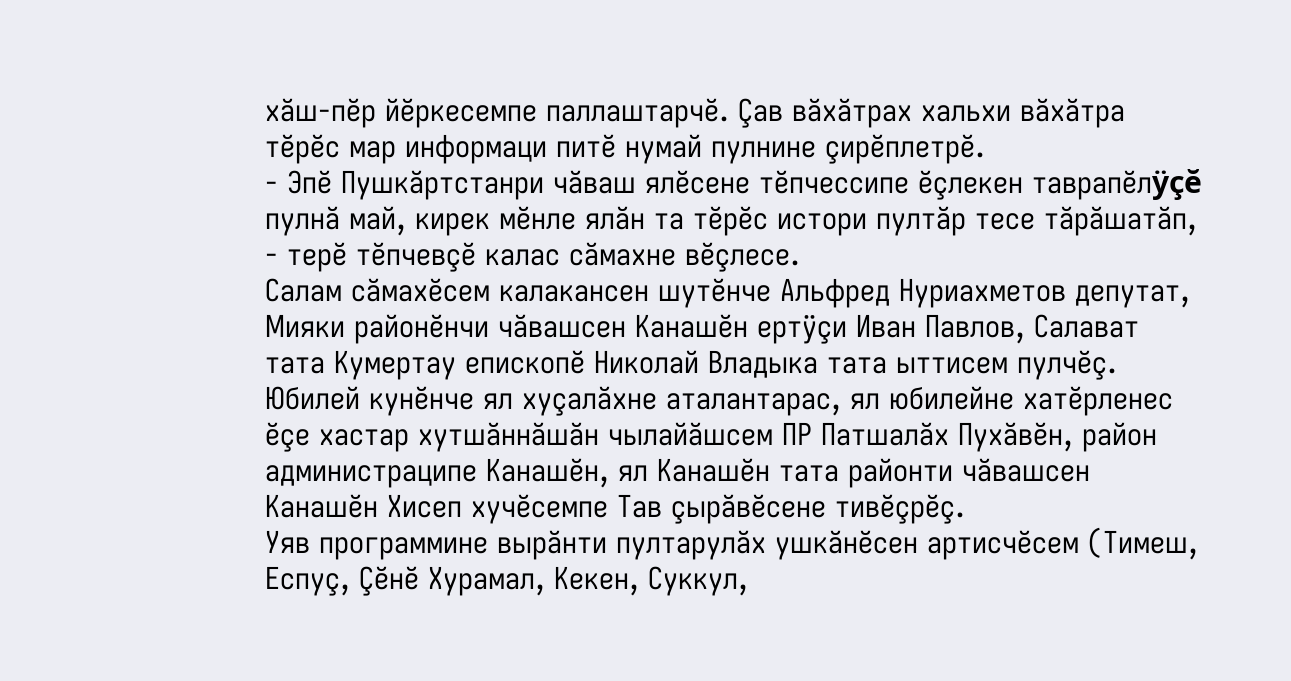хăш-пĕр йĕркесемпе паллаштарчĕ. Çав вăхăтрах хальхи вăхăтра тĕрĕс мар информаци питĕ нумай пулнине çирĕплетрĕ.
- Эпĕ Пушкăртстанри чăваш ялĕсене тĕпчессипе ĕçлекен таврапĕлÿçĕ пулнă май, кирек мĕнле ялăн та тĕрĕс истори пултăр тесе тăрăшатăп, - терĕ тĕпчевçĕ калас сăмахне вĕçлесе.
Салам сăмахĕсем калакансен шутĕнче Альфред Нуриахметов депутат, Мияки районĕнчи чăвашсен Канашĕн ертÿçи Иван Павлов, Салават тата Кумертау епископĕ Николай Владыка тата ыттисем пулчĕç.
Юбилей кунĕнче ял хуçалăхне аталантарас, ял юбилейне хатĕрленес ĕçе хастар хутшăннăшăн чылайăшсем ПР Патшалăх Пухăвĕн, район администраципе Канашĕн, ял Канашĕн тата районти чăвашсен Канашĕн Хисеп хучĕсемпе Тав çырăвĕсене тивĕçрĕç.
Уяв программине вырăнти пултарулăх ушкăнĕсен артисчĕсем (Тимеш, Еспуç, Çĕнĕ Хурамал, Кекен, Суккул,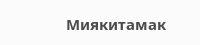Миякитамак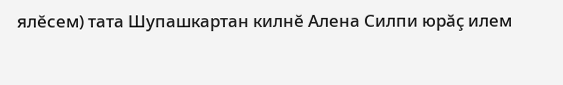ялĕсем) тата Шупашкартан килнĕ Алена Силпи юрăç илем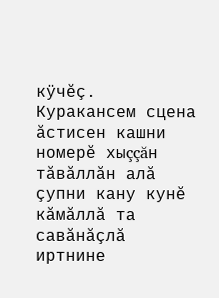кÿчĕç. Куракансем сцена ăстисен кашни номерĕ хыççăн тăвăллăн алă çупни кану кунĕ кăмăллă та савăнăçлă иртнине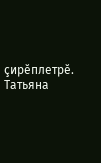çирĕплетрĕ.
Татьяна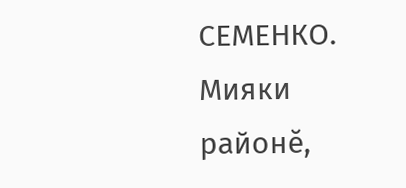СЕМЕНКО.
Мияки районĕ,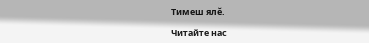Тимеш ялĕ.

Читайте нас